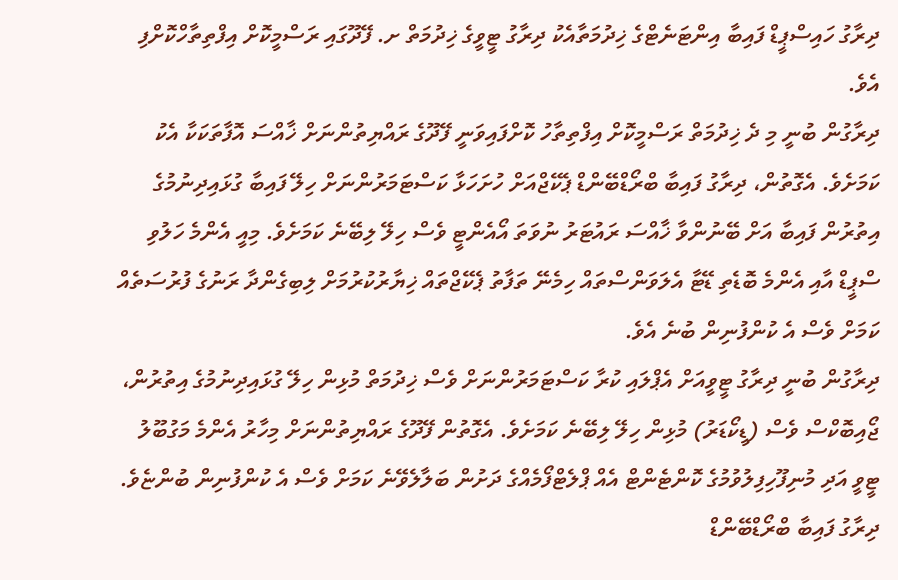ދިރާގު ހައިސްޕީޑް ފައިބާ އިންޓަނެޓްގެ ޚިދުމަތާއެކު ދިރާގު ޓީވީގެ ޚިދުމަތް ށ. ފޭދޫގައި ރަސްމީކޮށް އިފްތިތާހްކޮށްފި އެވެ.
ދިރާގުން ބުނީ މި ދެ ޚިދުމަތް ރަސްމީކޮށް އިފްތިތާހު ކޮށްފައިވަނީ ފޭދޫގެ ރައްޔިތުންނަށް ޚާއްސަ އޮފާތަކަކާ އެކު ކަމަށެވެ. އެގޮތުން، ދިރާގު ފައިބާ ބްރޯޑްބޭންޑް ޕެކޭޖްއަށް ހުށަހަޅާ ކަސްޓަމަރުންނަށް ހިލޭ ފައިބާ ގުޅައިދިނުމުގެ އިތުރުން ފައިބާ އަށް ބޭނުންވާ ޚާއްސަ ރައުޓަރު ނުވަތަ އޯއެންޓީ ވެސް ހިލޭ ލިބޭނެ ކަމަށެވެ. މިއީ އެންމެ ހަލުވި ސްޕީޑް އާއި އެންމެ ބޮޑެތި ޑޭޓާ އެލަވަންސްތައް ހިމެނޭ ތަފާތު ޕެކޭޖްތައް ޚިޔާރުކުރުމަށް ލިބިގެންދާ ރަނުގެ ފުރުސަތެއް ކަމަށް ވެސް އެ ކުންފުނިން ބުނެ އެވެ.
ދިރާގުން ބުނީ ދިރާގު ޓީވީއަށް އެޕްލައި ކުރާ ކަސްޓަމަރުންނަށް ވެސް ޚިދުމަތް މުޅިން ހިލޭ ގުޅައިދިނުމުގެ އިތުރުން، ޖޯއިބޮކްސް ވެސް (ޑީކޯޑަރު) މުޅިން ހިލޭ ލިބޭނެ ކަމަށެވެ. އެގޮތުން ފޭދޫގެ ރައްޔިތުންނަށް މިހާރު އެންމެ މަގުބޫލު ޓީވީ އަދި މުނިފޫހިފިލުވުމުގެ ކޮންޓެންޓް އެއް ޕްލެޓްފޯމެއްގެ ދަށުން ބަލާލެވޭނެ ކަމަށް ވެސް އެ ކުންފުނިން ބުންޏެވެ.
ދިރާގު ފައިބާ ބްރޯޑްބޭންޑް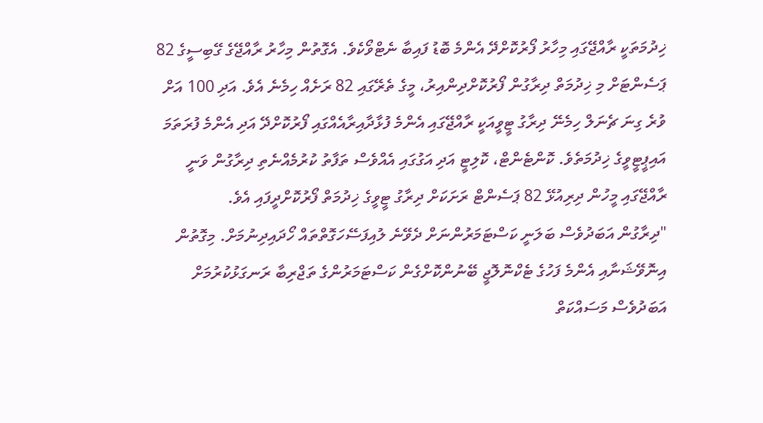ޚިދުމަތަކީ ރާއްޖޭގައި މިހާރު ފޯރުކޮށްދޭ އެންމެ ބޮޑު ފައިބާ ނެޓްވޯކެވެ. އެގޮތުން މިހާރު ރާއްޖޭގެ ގޭބިސީގެ 82 ޕަސެންޓަށް މި ޚިދުމަތް ދިރާގުން ފޯރުކޮށްދިންއިރު، މީގެ ތެރޭގައި 82 ރަށެއް ހިމެނެ އެވެ. އަދި 100 އަށް ވުރެ ގިނަ ޗެނަލް ހިމެނޭ ދިރާގު ޓީވީއަކީ ރާއްޖޭގައި އެންމެ ފުޅާދާއިރާއެއްގައި ފޯރުކޮށްދޭ އަދި އެންމެ ފުރަތަމަ އައިޕީޓީވީގެ ޚިދުމަތެވެ. ކޮންޓެންޓް، ކޮލިޓީ އަދި އަގުގައި އެއްވެސް ތަފާތު ކުރުމެއްނެތި ދިރާގުން ވަނީ ރާއްޖޭގައި މީހުން ދިރިއުޅޭ 82 ޕަސެންޓް ރަށަކަށް ދިރާގު ޓީވީގެ ޚިދުމަތް ފޯރުކޮށްދީފައި އެވެ.
"ދިރާގުން އަބަދުވެސް ބަލަނީ ކަސްޓަމަރުންނަށް ދެވޭނެ ލުއިފަސޭހަގޮތްތައް ހޯދައިދިނުމަށް. މިގޮތުން އިނޮވޭޝަނާއި އެންމެ ފަހުގެ ޓެކްނޮލޮޖީ ބޭނުންކޮށްގެން ކަސްޓަމަރުންގެ ތަޖްރިބާ ރަނގަޅުކުރުމަށް އަބަދުވެސް މަސައްކަތް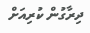ދިރާގުން ކުރިއަށް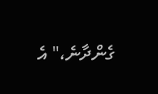ގެންދާނެ،" އެ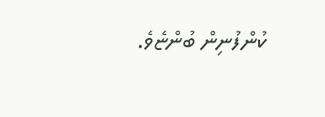ކުންފުނިން ބުންޏެވެ.